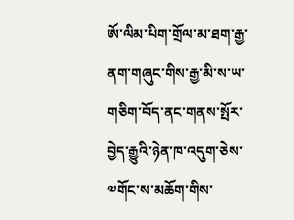ཨོ་ལིམ་པིག་གྲོལ་མ་ཐག་རྒྱ་ནག་གཞུང་གིས་རྒྱ་མི་ས་ཡ་གཅིག་བོད་ནང་གནས་སྤོར་བྱེད་རྒྱུའི་ཉེན་ཁ་འདུག་ཅེས་༧གོང་ས་མཆོག་གིས་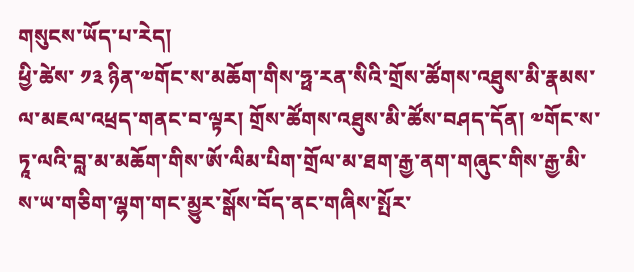གསུངས་ཡོད་པ་རེད།
ཕྱི་ཚེས་ ༡༣ ཉིན་༧གོང་ས་མཆོག་གིས་ཧྥ་རན་སིའི་གྲོས་ཚོགས་འཐུས་མི་རྣམས་ལ་མཇལ་འཕྲད་གནང་བ་ལྟར། གྲོས་ཚོགས་འཐུས་མི་ཚོས་བཤད་དོན། ༧གོང་ས་ཏཱ་ལའི་བླ་མ་མཆོག་གིས་ཨོ་ལིམ་པིག་གྲོལ་མ་ཐག་རྒྱ་ནག་གཞུང་གིས་རྒྱ་མི་ས་ཡ་གཅིག་ལྷག་གང་མྱུར་སྒོས་བོད་ནང་གཞིས་སྤོར་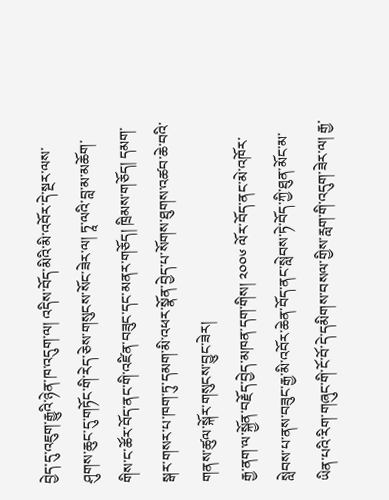བྱེད་དུ་འཇུག་རྒྱུའི་ཉེན་ཁ་འདུག་ལ། འདིས་བོད་མིའི་མི་འབོར་དེ་སྔར་ལས་ཤུགས་ཆུང་དུ་གཏོང་གི་རེད་ཅེས་གསུངས་སོང་ཟེར་ལ། ཏཱ་ལའི་བླ་མ་མཆོག་གིས་ང་ཚོར་བོད་ནང་གི་འཛིན་བཟུང་དང་མནར་གཅོད། ཁྲིམས་གཅོད། དམག་སྒར་གསར་པ་ཁག་ཏུ་དམག་མི་འཕར་སྣོན་བྱེད་པ་སོགས་ཐུགས་འཚབ་ཆེ་བའི་གནས་ཚུལ་སྐོར་གསུངས་བྱུང་ཟེར།
རྒྱ་ནག་ལ་སྐྱོན་བརྗོད་བྱེད་མཁན་དག་གིས། ༢༠༠༦ ལོར་བོད་ནང་མེ་འཁོར་སླེབས་པ་ནས་བཟུང་རྒྱ་མི་འབོར་ཆེན་བོད་ནང་སླེབས་ཏེ་བོད་ཀྱི་ཐུན་མོང་མ་ཡིན་པའི་རིག་གཞུང་གི་ངོ་བོ་དེ་དམིགས་བསལ་གྱིས་རླག་གི་འདུག་ཟེར་ལ། རྒྱ་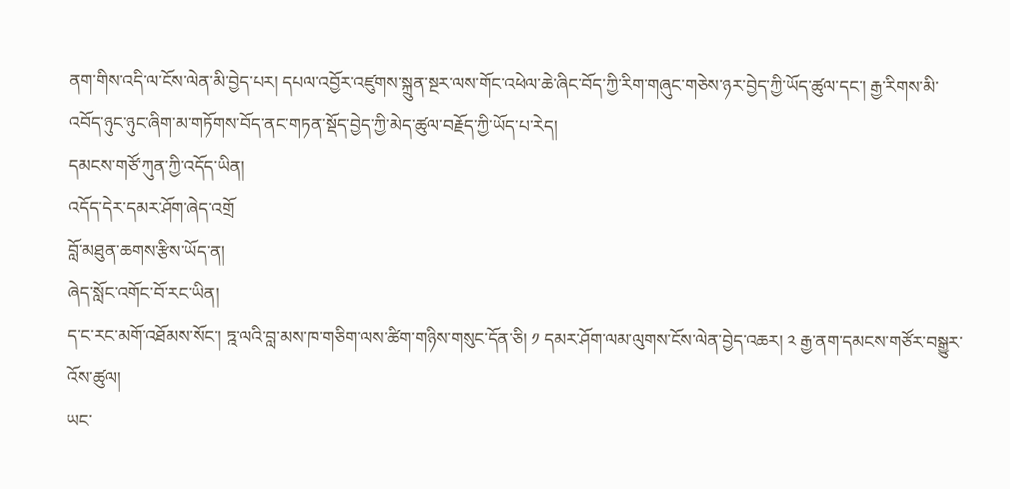ནག་གིས་འདི་ལ་ངོས་ལེན་མི་བྱེད་པར། དཔལ་འབྱོར་འཛུགས་སྐྲུན་སྔར་ལས་གོང་འཕེལ་ཆེ་ཞིང་བོད་ཀྱི་རིག་གཞུང་གཅེས་ཉར་བྱེད་ཀྱི་ཡོད་ཚུལ་དང་། རྒྱ་རིགས་མི་འབོད་ཉུང་ཉུང་ཞིག་མ་གཏོགས་བོད་ནང་གཏན་སྡོད་བྱེད་ཀྱི་མེད་ཚུལ་བརྗོད་ཀྱི་ཡོད་པ་རེད།
དམངས་གཙོ་ཀུན་ཀྱི་འདོད་ཡིན།
འདོད་དེར་དམར་ཤོག་ཞེད་འགྲོ
བློ་མཐུན་ཆགས་རྩིས་ཡོད་ན།
ཞེད་སློང་འགོང་བོ་རང་ཡིན།
ད་ང་རང་མགོ་འཐོམས་སོང་། ཏྰ་ལའི་བླ་མས་ཁ་གཅིག་ལས་ཚིག་གཉིས་གསུང་དོན་ཅི། ༡ དམར་ཤོག་ལམ་ལུགས་ངོས་ལེན་བྱེད་འཆར། ༢ རྒྱ་ནག་དམངས་གཙོར་བསྒྱུར་འོས་ཚུལ།
ཡང་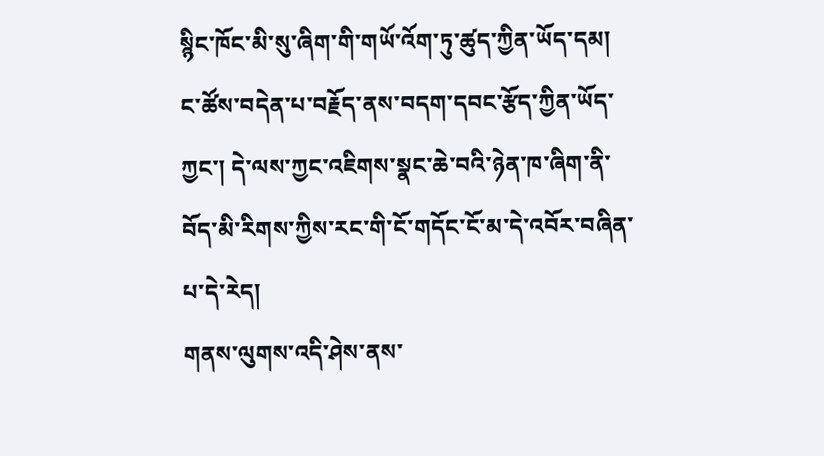སྙིང་ཁོང་མི་སུ་ཞིག་གི་གཡོ་འོག་ཏུ་ཚུད་ཀྱིན་ཡོད་དམ།
ང་ཚོས་བདེན་པ་བརྗོད་ནས་བདག་དབང་རྩོད་ཀྱིན་ཡོད་ཀྱང་། དེ་ལས་ཀྱང་འཇིགས་སྣང་ཆེ་བའི་ཉེན་ཁ་ཞིག་ནི་བོད་མི་རིགས་ཀྱིས་རང་གི་ངོ་གདོང་ངོ་མ་དེ་འབོར་བཞིན་པ་དེ་རེད།
གནས་ལུགས་འདི་ཤེས་ནས་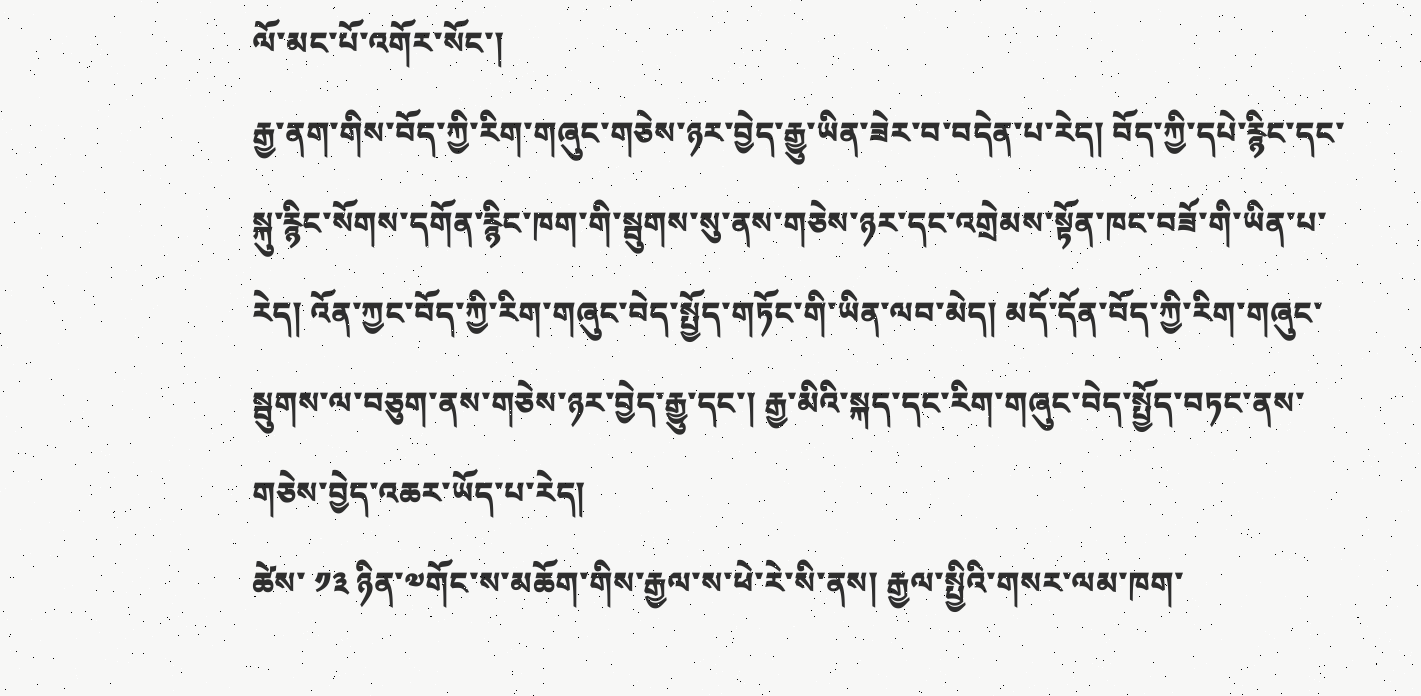ལོ་མང་པོ་འགོར་སོང་།
རྒྱ་ནག་གིས་བོད་ཀྱི་རིག་གཞུང་གཅེས་ཉར་བྱེད་རྒྱུ་ཡིན་ཟེར་བ་བདེན་པ་རེད། བོད་ཀྱི་དཔེ་རྙིང་དང་སྐུ་རྙིང་སོགས་དགོན་རྙིང་ཁག་གི་སྦུགས་སུ་ནས་གཅེས་ཉར་དང་འགྲེམས་སྟོན་ཁང་བཟོ་གི་ཡིན་པ་རེད། འོན་ཀྱང་བོད་ཀྱི་རིག་གཞུང་བེད་སྤྱོད་གཏོང་གི་ཡིན་ལབ་མེད། མདོ་དོན་བོད་ཀྱི་རིག་གཞུང་སྦུགས་ལ་བཅུག་ནས་གཅེས་ཉར་བྱེད་རྒྱུ་དང་། རྒྱ་མིའི་སྐད་དང་རིག་གཞུང་བེད་སྤྱོད་བཏང་ནས་གཅེས་བྱེད་འཆར་ཡོད་པ་རེད།
ཚེས་ ༡༣ ཉིན་༧གོང་ས་མཆོག་གིས་རྒྱལ་ས་ཕེ་རེ་སི་ནས། རྒྱལ་སྤྱིའི་གསར་ལམ་ཁག་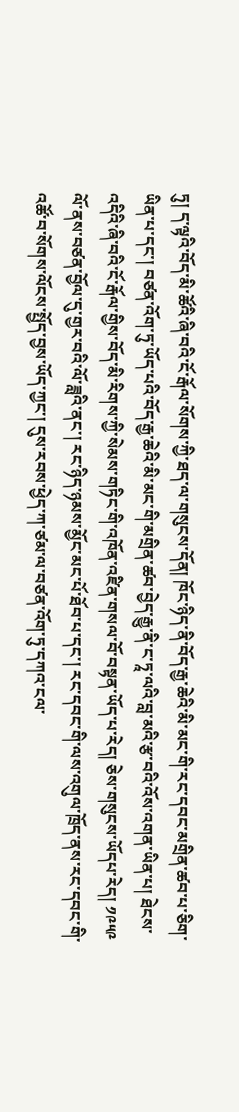ཏུ། ད་ལྟའི་བོད་མི་ཚོའི་ཞི་བའི་ངོ་རྒོལ་སོགས་ཀྱི་ཐད་ལ་གསུངས་དོན། ཁོང་ཉིད་ནི་བོད་རྒྱ་ཆེའི་མི་མང་གི་རང་དབང་མགྲིན་ཚབ་པ་ཅིག་ཡིན་པ་དང་། བཙན་འོག་ཏུ་ཡོད་པའི་བོད་རྒྱ་ཆེའི་མི་མང་གི་མགྲིན་ཚབ་བྱེད་རྒྱུ་ནི་ང་ཏཱ་ལའི་བླ་མའི་རྩ་བའི་འོས་འགན་ཡིན་པ། ཐེངས་འདིའི་ཞི་བའི་ངོ་རྒོལ་གྱིས་བོད་མི་རིགས་ཀྱི་སེམས་གཏིང་གི་འཁོན་འཛིན་གསལ་བོ་བསྟན་ཡོད་པ་རེད། ཅེས་གསུངས་ཡོདཔ་རེད། ༡༩༥༩ ལོ་ནས་བཙན་བྱོལ་དུ་གྱར་བའི་ལོ་ཟླའི་ནང་། རང་ཉིད་ཉམས་མྱོང་མང་པོ་ཐོབ་པ་དང་། རང་དབང་གི་ལས་འགུལ་ཁྲོད་ནས་རང་དབང་གི་འཚོ་བ་སོགས་ལོངས་སྤྱོད་བྱས་ཡོད་ཀྱང་། དུས་རབས་ཕྱེད་ཀ་ཙམ་ལ་བཙན་འོག་ཏུ་དཀའ་ངལ་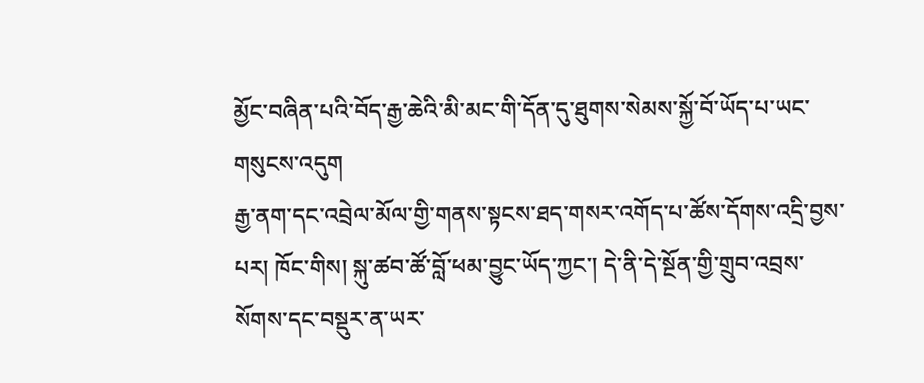མྱོང་བཞིན་པའི་བོད་རྒྱ་ཆེའི་མི་མང་གི་དོན་དུ་ཐུགས་སེམས་སྐྱོ་བོ་ཡོད་པ་ཡང་གསུངས་འདུག
རྒྱ་ནག་དང་འབྲེལ་མོལ་གྱི་གནས་སྟངས་ཐད་གསར་འགོད་པ་ཚོས་དོགས་འདྲི་བྱས་པར། ཁོང་གིས། སྐུ་ཚབ་ཚོ་བློ་ཕམ་བྱུང་ཡོད་ཀྱང་། དེ་ནི་དེ་སྔོན་གྱི་གྲུབ་འབྲས་སོགས་དང་བསྡུར་ན་ཡར་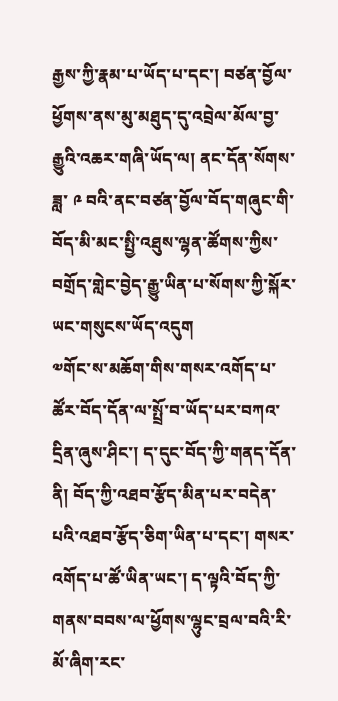རྒྱས་ཀྱི་རྣམ་པ་ཡོད་པ་དང་། བཙན་བྱོལ་ཕྱོགས་ནས་མུ་མཐུད་དུ་འབྲེལ་མོལ་བྱ་རྒྱུའི་འཆར་གཞི་ཡོད་ལ། ནང་དོན་སོགས་ཟླ་ ༩ བའི་ནང་བཙན་བྱོལ་བོད་གཞུང་གི་བོད་མི་མང་སྤྱི་འཐུས་ལྷན་ཚོགས་ཀྱིས་བགྲོད་གླེང་བྱེད་རྒྱུ་ཡིན་པ་སོགས་ཀྱི་སྐོར་ཡང་གསུངས་ཡོད་འདུག
༧གོང་ས་མཆོག་གིས་གསར་འགོད་པ་ཚོར་བོད་དོན་ལ་སྤྲོ་བ་ཡོད་པར་བཀའ་དྲིན་ཞུས་ཤིང་། ད་དུང་བོད་ཀྱི་གནད་དོན་ནི། བོད་ཀྱི་འཐབ་རྩོད་མིན་པར་བདེན་པའི་འཐབ་རྩོད་ཅིག་ཡིན་པ་དང་། གསར་འགོད་པ་ཚོ་ཡིན་ཡང་། ད་ལྟའི་བོད་ཀྱི་གནས་བབས་ལ་ཕྱོགས་ལྷུང་བྲལ་བའི་རི་མོ་ཞིག་རང་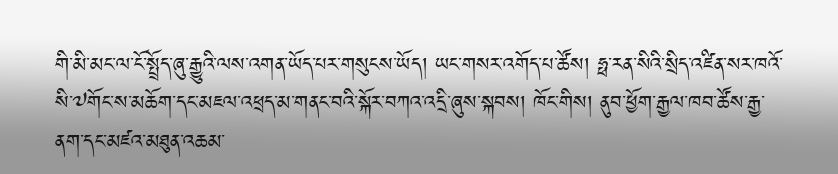གི་མི་མང་ལ་ངོ་སྤྲོད་ཞུ་རྒྱུའི་ལས་འགན་ཡོད་པར་གསུངས་ཡོད། ཡང་གསར་འགོད་པ་ཚོས། ཧྥ་རན་སིའི་སྲིད་འཛིན་སར་ཁའོ་སི་༧གོང་ས་མཆོག་དང་མཇལ་འཕྲད་མ་གནང་བའི་སྐོར་བཀའ་འདྲི་ཞུས་སྐབས། ཁོང་གིས། ནུབ་ཕྱོག་རྒྱལ་ཁབ་ཚོས་རྒྱ་ནག་དང་མཛའ་མཐུན་འཆམ་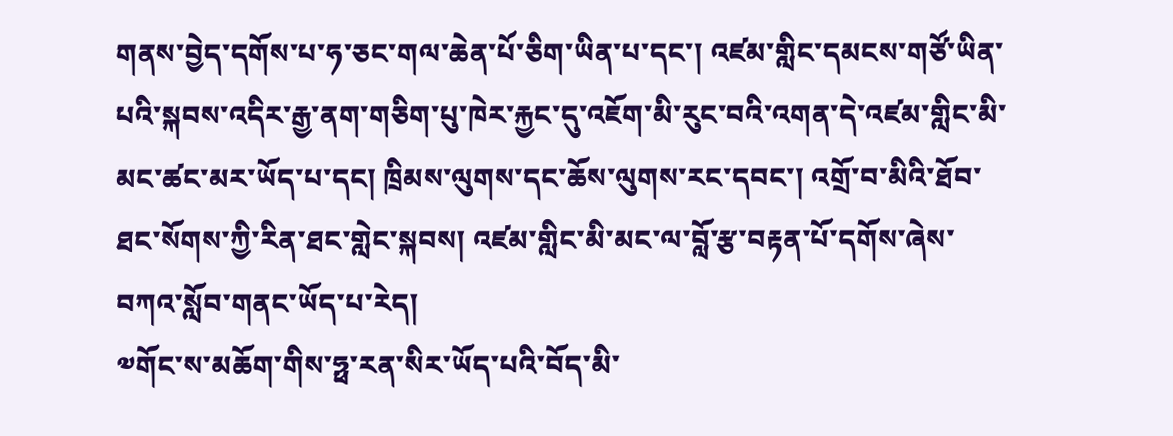གནས་བྱེད་དགོས་པ་ཧ་ཅང་གལ་ཆེན་པོ་ཅིག་ཡིན་པ་དང་། འཛམ་གླིང་དམངས་གཙོ་ཡིན་པའི་སྐབས་འདིར་རྒྱ་ནག་གཅིག་པུ་ཁེར་རྐྱང་དུ་འཇོག་མི་རུང་བའི་འགན་དེ་འཛམ་གླིང་མི་མང་ཚང་མར་ཡོད་པ་དང། ཁྲིམས་ལུགས་དང་ཆོས་ལུགས་རང་དབང་། འགྲོ་བ་མིའི་ཐོབ་ཐང་སོགས་ཀྱི་རིན་ཐང་གླེང་སྐབས། འཛམ་གླིང་མི་མང་ལ་བློ་རྩ་བརྟན་པོ་དགོས་ཞེས་བཀའ་སློབ་གནང་ཡོད་པ་རེད།
༧གོང་ས་མཆོག་གིས་ཧྥ་རན་སིར་ཡོད་པའི་བོད་མི་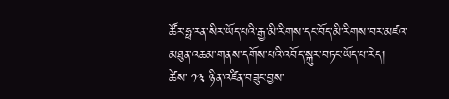ཚོར་ཧྥ་རན་སིར་ཡོད་པའི་རྒྱ་མི་རིགས་དང་བོད་མི་རིགས་བར་མཛའ་མཐུན་འཆམ་གནས་དགོས་པའི་འབོད་སྐུར་བཏང་ཡོད་པ་རེད།
ཚེས་ ༡༣ ཉིན་འཛིན་བཟུང་བྱས་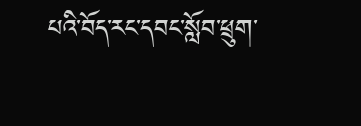པའི་བོད་རང་དབང་སློབ་ཕྲུག་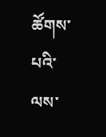ཚོགས་པའི་ལས་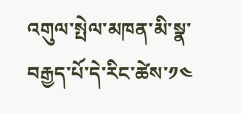འགུལ་སྤེལ་མཁན་མི་སྣ་བརྒྱད་པོ་དེ་རིང་ཚེས་༡༤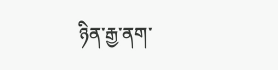ཉིན་རྒྱ་ནག་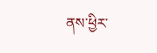ནས་ཕྱིར་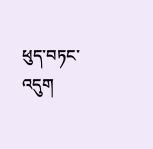ཕུད་བཏང་འདུག